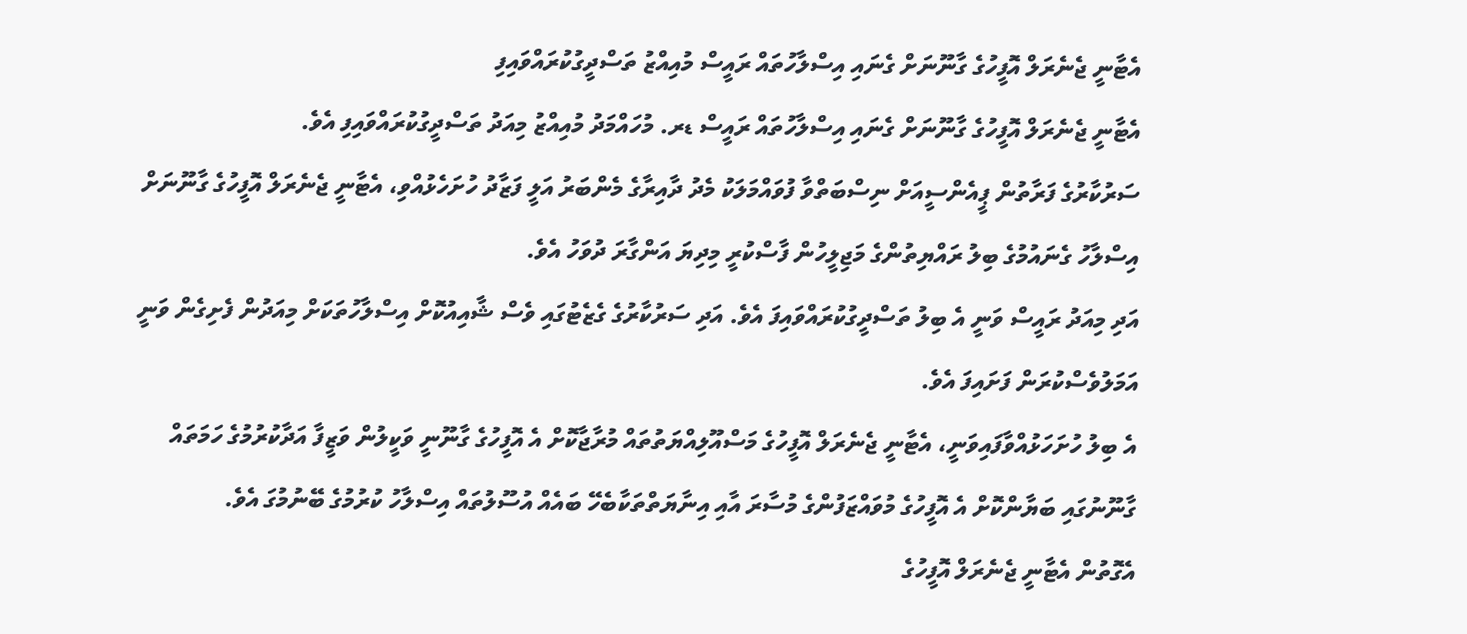އެޓާނީ ޖެނެރަލް އޮފީހުގެ ގާނޫނަށް ގެނައި އިސްލާހުތައް ރައީސް މުއިއްޒު ތަސްދީގުކުރައްވައިފި
އެޓާނީ ޖެނެރަލް އޮފީހުގެ ގާނޫނަށް ގެނައި އިސްލާހުތައް ރައީސް ޑރ. މުހައްމަދު މުއިއްޒު މިއަދު ތަސްދީގުކުރައްވައިފި އެވެ.
ސަރުކާރުގެ ފަރާތުން ޕީއެންސީއަށް ނިސްބަތްވާ ފުވައްމަލަކު މެދު ދާއިރާގެ މެންބަރު އަލީ ފަޒާދު ހުށަހެޅުއްވި، އެޓާނީ ޖެނެރަލް އޮފީހުގެ ގާނޫނަށް އިސްލާހު ގެނައުމުގެ ބިލު ރައްޔިތުންގެ މަޖިލީހުން ފާސްކުރީ މިދިޔަ އަންގާރަ ދުވަހު އެވެ.
އަދި މިއަދު ރައީސް ވަނީ އެ ބިލު ތަސްދީގުކުރައްވައިފަ އެވެ. އަދި ސަރުކާރުގެ ގެޒެޓުގައި ވެސް ޝާއިއުކޮށް އިސްލާހުތަކަށް މިއަދުން ފެށިގެން ވަނީ އަމަލުވެސްކުރަން ފަށައިފަ އެވެ.
އެ ބިލު ހުށަހަޅުއްވާފައިވަނީ، އެޓާނީ ޖެނެރަލް އޮފީހުގެ މަސްއޫލިއްޔަތުތައް މުރާޖާކޮށް އެ އޮފީހުގެ ގާނޫނީ ވަކީލުން ވަޒީފާ އަދާކުރުމުގެ ހަމަތައް ގާނޫނުގައި ބަޔާންކޮށް އެ އޮފީހުގެ މުވައްޒަފުންގެ މުސާރަ އާއި އިނާޔަތްތަކާބެހޭ ބައެއް އުސޫލުތައް އިސްލާހު ކުރުމުގެ ބޭނުމުގަ އެވެ.
އެގޮތުން އެޓާނީ ޖެނެރަލް އޮފީހުގެ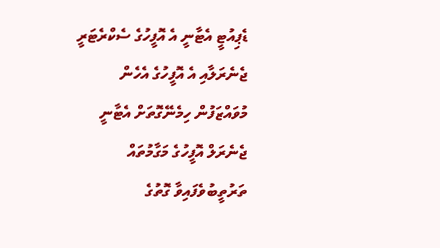ޑެޕިއުޓީ އެޓާނީ އެ އޮފީހުގެ ސެކްރެޓަރީ ޖެނެރަލާއި އެ އޮފީހުގެ އެހެން މުވައްޒަފުން ހިމެނޭގޮތަށް އެޓާނީ ޖެނެރަލް އޮފީހުގެ މަގާމުތައް ތަރުތީބުވެފައިވާ ގޮތުގެ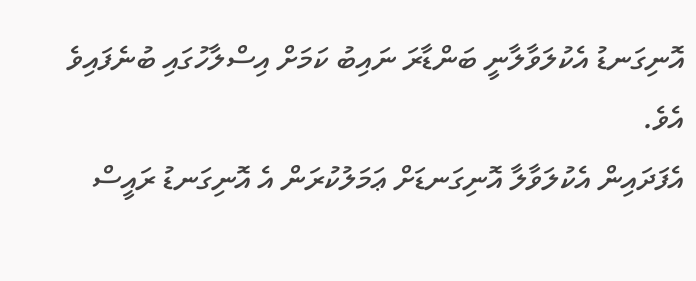އޮނިގަނޑު އެކުލަވާލާނީ ބަންޑާރަ ނައިބު ކަމަށް އިސްލާހުގައި ބުނެފައިވެ އެވެ.
އެފަދައިން އެކުލަވާލާ އޮނިގަނޑަށް ޢަމަލުކުރަން އެ އޮނިގަނޑު ރައީސް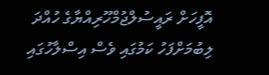އޮފީހަށް ރައީސުލްޖުމްހޫރިއްޔާގެ ހުއްދަ ލިބުމަށްފަހު ކަމުގައި ވެސް އިސްލާހުގައި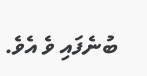ބުނެފައި ވެ އެވެ.